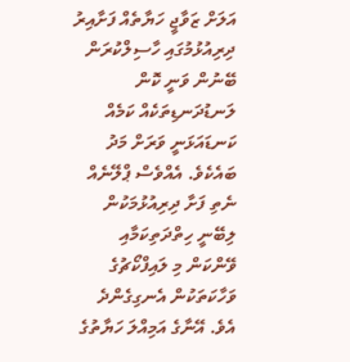އަލަށް ޒަވާޖީ ހަޔާތެއް ފަށާއިރު ދިރިއުޅުމުގައި ހާސިލްކުރަން ބޭނުން ވަނީ ކޮން ލަނޑުދަނޑިތަކެއް ކަމެއް ކަނޑައަޅަނީ ވަރަށް މަދު ބައެކެވެ. އެއްވެސް ޕްލޭނެއް ނެތި ފަށާ ދިރިއުޅުމަކުން ލިބޭނީ ހިތްދަތިކަމާއި ވޭންކަން މި ލައިފްކޯޗުގެ ވަހާކަތަކުން އެނގިގެންދެ އެވެ. އޭނާގެ އަމިއްލަ ހަޔާތުގެ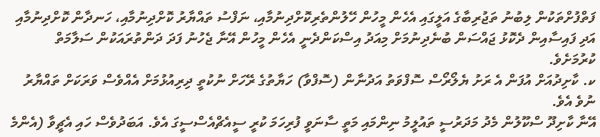ފަތްފުށްތަކުން ލިބުނު ތަޖުރިބާގެ އަލީގައި އެހެން މީހުން ހޭލުންތެރިކޮށްދިނުމާއި، ނަފްސު ތައްޔާރު ކޮށްދިނުމާއި، ހަނދާން ކޮށްދިނުމާއި އަދި ފައިސާއިން ދެކޮޅު ޖައްސަން ބުނެދިނުމަށް މިއަދު އިސްކަންދެނީ އެހެން މީހުން އޭނާ ޖެހުނު ފަދަ ދަންތުރައަކުން ސަލާމަތް ކުރުމަށެވެ.
ކ. ކާށިދުއަށް އުފަން އެ ރަށު ޔެލޯރޯސް ސޮފްވަތު އަދުނާން (ސޮފްވާ) ހަޔާތުގެ ރޭހަށް ނުކުތީ ދިރިއުޅުމަށް އެއްވެސް ވަރަކަށް ތައްޔާރު ނުވެ އެވެ.
އޭނާ ކާށިދޫ ސްކޫލުން މެދު މަދަރުސީ ތައުލީމު ނިންމައި މަތީ ސާނަވީ ފުރިހަމަ ކުރީ ސީއެޗްއެސްސީގަ އެވެ. އަބަދުވެސް ހައި އެޗީވާ (އެންމެ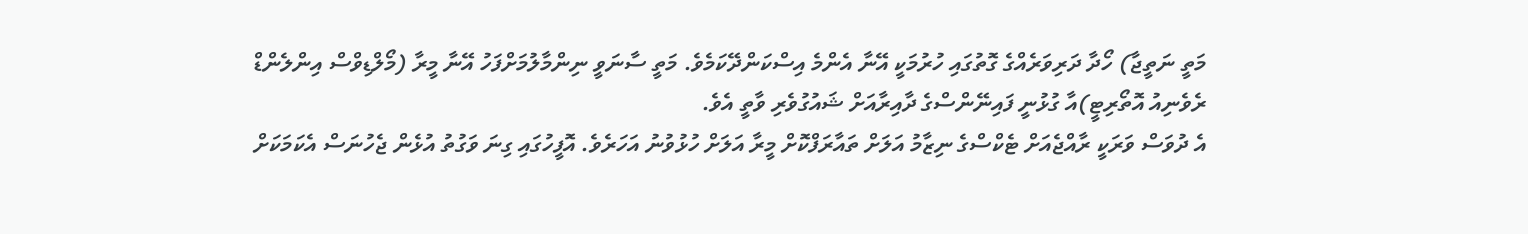މަތީ ނަތީޖާ) ހޯދާ ދަރިވަރެއްގެ ގޮތުގައި ހުރުމަކީ އޭނާ އެންމެ އިސްކަންދޭކަމެވެ. މަތީ ސާނަވީ ނިންމާލުމަށްފަހު އޭނާ މީރާ (މޯލްޑިވްސް އިންލެންޑް ރެވެނިއު އޮތޯރިޓީ)އާ ގުޅުނީ ފައިނޭންސްގެ ދާއިރާއަށް ޝައުގުވެރި ވާތީ އެވެ.
އެ ދުވަސް ވަރަކީ ރާއްޖެއަށް ޓެކްސްގެ ނިޒާމު އަލަށް ތައާރަފްކޮށް މީރާ އަލަށް ހުޅުވުނު އަހަރެވެ. އޮފީހުގައި ގިނަ ވަގުތު އުޅެން ޖެހުނަސް އެކަމަކަށް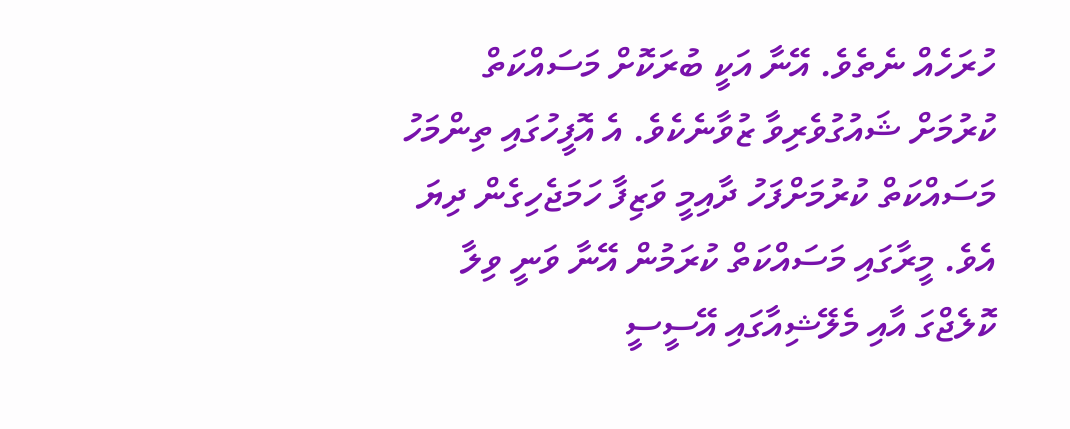ހުރަހެއް ނެތެވެ. އޭނާ އަކީ ބުރަކޮށް މަސައްކަތް ކުރުމަށް ޝައުގުވެރިވާ ޒުވާނެކެވެ. އެ އޮފީހުގައި ތިންމަހު މަސައްކަތް ކުރުމަށްފަހު ދާއިމީ ވަޒިފާ ހަމަޖެހިގެން ދިޔަ އެވެ. މީރާގައި މަސައްކަތް ކުރަމުން އޭނާ ވަނީ ވިލާ ކޮލެޖްގަ އާއި މެލޭޝިއާގައި އޭސީސީ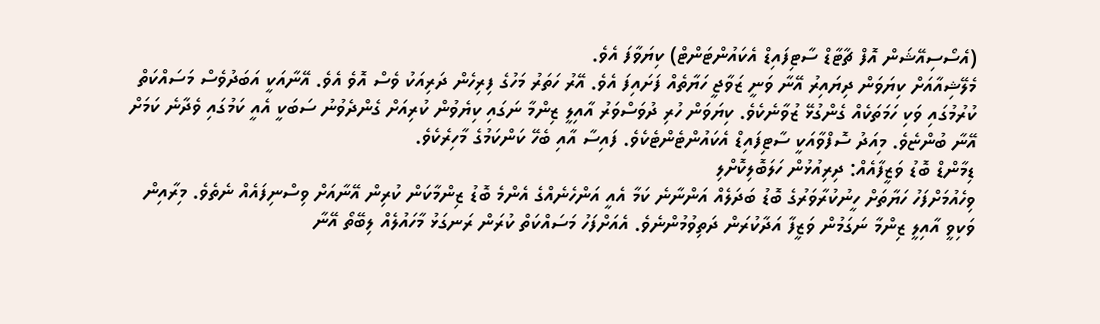(އެސޯސިއޭޝަން އޮފް ޗާޓާޑް ސާޓިފައިޑް އެކައުންޓަންޓް) ކިޔަވާފަ އެވެ.
މެލޭޝިއާއަށް ކިޔަވަން ދިޔައިރު އޭނާ ވަނީ ޒަވާޖީ ހަޔާތެއް ފަށައިފަ އެވެ. އޭރު ހަތަރު މަހުގެ ފިރިހެން ދަރިއަކު ވެސް އޮވެ އެވެ. އޭނާއަކީ އަބަދުވެސް މަސައްކަތް ކުރުމުގައި ވަކި ހަމަތަކެއް ގެންގުޅޭ ޒުވާނެކެވެ. ކިޔަވަން ހުރި ދުވަސްވަރު އާއިލީ ޒިންމާ ނަގައި ކިޔެވުން ކުރިއަށް ގެންދެވުނު ސަބަކީ އެއީ ކަމުގައި ވެދާނެ ކަމަށް އޭނާ ބުންޏެވެ. މިއަދު ސޮފްވާއަކީ ސާޓިފައިޑް އެކައުންޓެންޓެކެވެ. ފައިސާ އާއި ބެހޭ ކަންކަމުގެ މާހިރެކެވެ.
ޑިމާންޑް ބޮޑު ވަޒީފާއެއް: ދިރިއުޅުން ހަލަބޮލިކޮށްލި
ވިހެއުމަށްފަހު ހަޔާތަށް ހީނުކުރާވަރުގެ ބޮޑު ބަދަލެއް އަންނާނެ ކަމާ އެއީ އަންހެނެއްގެ އެންމެ ބޮޑު ޒިންމާކަން ކުރިން އޭނާއަށް ވިސްނިފައެއް ނެތެވެ. މިރާއިން ވަކިވީ އާއިލީ ޒިންމާ ނަގަމުން ވަޒީފާ އަދާކުރަން ދަތިވުމުންނެވެ. އެއަށްފަހު މަސައްކަތް ކުރަން ރަނގަޅު މާހައުލެއް ލިބޭތޯ އޭނާ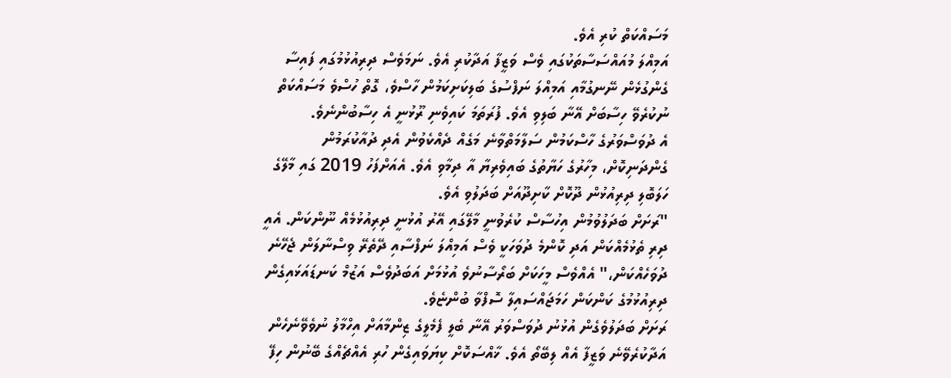މަސައްކަތް ކުރި އެވެ.
އަމިއްލަ މުއައްސަސާތަކުގައި ވެސް ވަޒީފާ އަދާކުރި އެވެ. ނަމަވެސް ދިރިއުޅުމުގައި ފައިސާ ގެންގުޅެން ނޭނގުމާއި އަމިއްލަ ނަފްސުގެ ބަލިކަށިކަމުން ހާސްވެ، ގޮތް ހުސްވެ މަސައްކަތް ނުކުރެވޭ ހިސާބަށް އޭނާ ބަލިވި އެވެ. ފުރަތަމަ ކައިވެނި ރޫޅުނީ އެ ހިސާބުންނެވެ.
އެ ދުވަސްވަރުގެ ހާސްކަމުން ސަލާމަތްވާނެ މަގެއް ދެއްކެވުން އެދި ދުއާކުރަމުން ގެންދަނިކޮށް، މިހާރުގެ ހަޔާތުގެ ބައިވެރިޔާ އާ ދިމާވި އެވެ. އެއަށްފަހު 2019 ގައި މާލޭގެ ހަލަބޮލި ދިރިއުޅުން ދޫކޮށް ކާށިދޫއަށް ބަދަލުވި އެވެ.
"ރަށަށް ބަދަލުވުމުން އިހުސާސް ކުރެވުނީ މާލޭގައި އޭރު އުޅުނީ ދިރިއުޅުމެއް ނޫންކަން. އެއީ ދިރި ތެޅުމެއްކަން އަދި ކޮންމެ ދުވަހަކީ ވެސް އަމިއްލަ ނަފްސާއި ދޭތެރޭ ވިސްނާލަން ޖެހޭނެ ދުވަހެއްކަން،" އެއްވެސް މީހަކަށް ބަރޯސާނުވެ އުޅުމަށް އަބަދުވެސް އަޒުމް ކަނޑައަޅައިގެން ދިރިއުޅުމުގެ ކަންކަން ހަމަޖައްސައިލާ ސޮފްވާ ބުންޏެވެ.
ރަށަށް ބަދަލުވެގެން އުޅުނު ދުވަސްވަރު އޭނާ ބެލީ ފެމެލީގެ ޒިންމާއަށް އިހްމާލު ނުވެވޭނެހެން އަދާކުރެވޭނެ ވަޒީފާ އެއް ލިބޭތޯ އެވެ. ޚާއްސަކޮށް ކިޔަވައިގެން ހުރި އެއްޗެއްގެ ބޭނުން ހިފޭ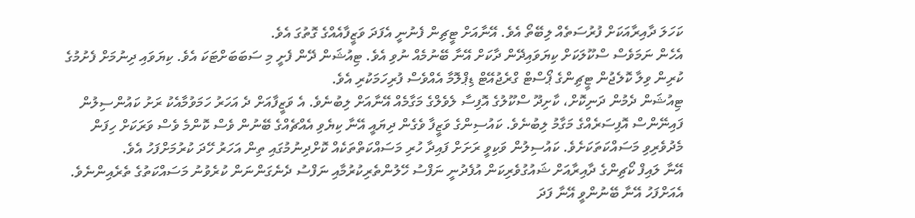ކަހަލަ ދާއިރާއަކަށް ފުރުސަތެއް ލިބޭތޯ އެވެ. އޭނާއަށް ޓީޗިން ފެނުނީ އެފަދަ ވަޒީފާއެއްގެ ގޮތުގަ އެވެ.
އެހެން ނަމަވެސް ސްކޫލަކަށް ކިޔަވައިދޭން ދާކަށް އޭނާ ބޭނުމެއް ނުވި އެވެ. ޓިއުޝަން ދޭން ފެށީ މި ސަބަބަށްޓަކަ އެވެ. ކިޔަވައި ދިނުމަށް ފެށުމުގެ ކުރިން ވިލާ ކޮލެޖުން ޓީޗިންގެ ޕޯސްޓް ގްރެޖުއޭޓް ޑިޕްލޮމާ އެއްވެސް ފުރިހަމަކުރި އެވެ.
ޓިއުޝަން ދެމުން ދަނިކޮށް، ކާށިދޫ ސްކޫލުގެ އޮފިސާ ލެވެލްގެ މަގާމެއް އޭނާއަށް ލިބުނެވެ. އެ ވަޒީފާއަށް ދެ އަހަރު ހަމަވުމާއެކު ރަށު ކައުންސިލުން ފައިނޭންސް އޮފިސަރެއްގެ މަގާމު ލިބުނެވެ. ކައުސިންގެ ވަޒީފާ ވެގެން ދިޔައީ އޭނާ ކިޔެވި އެއްޗެއްގެ ބޭނުން ވެސް ކޮންމެ ވެސް ވަރަކަށް ހިފަން މެދުވެރިވި މަސައްކަތަކަށެވެ. ކައުސިލުން ވަކިވީ ރަށަށް ފައިދާ ހުރި މަސައްކަތްތަކެއް ކޮށްދިނުމުގައި ތިން އަހަރު ހޭދަ ކުރުމަށްފަހު އެވެ.
އޭނާ ލައިފް ކޯޗިންގެ ދާއިރާއަށް ޝައުގުވެރިކަން އުފެދުނީ ނަފްސު ހޭލުންތެރިކުރުމާއި ނަފްސު ދެނެގަންނަން ކުރެވުނު މަސައްކަތުގެ ތެރެއިންނެވެ. އެއަށްފަހު އޭނާ ބޭނުންވީ އޭނާ ފަދަ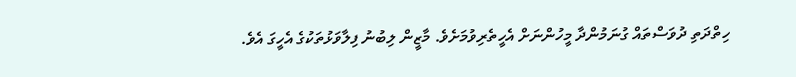ހިތްދަތި ދުވަސްތައް ގުނަމުންދާ މީހުންނަށް އެހީތެރިވުމަށެވެ. މާޒީން ލިބުނު ފިލާވަޅުތަކުގެ އެހީގަ އެވެ.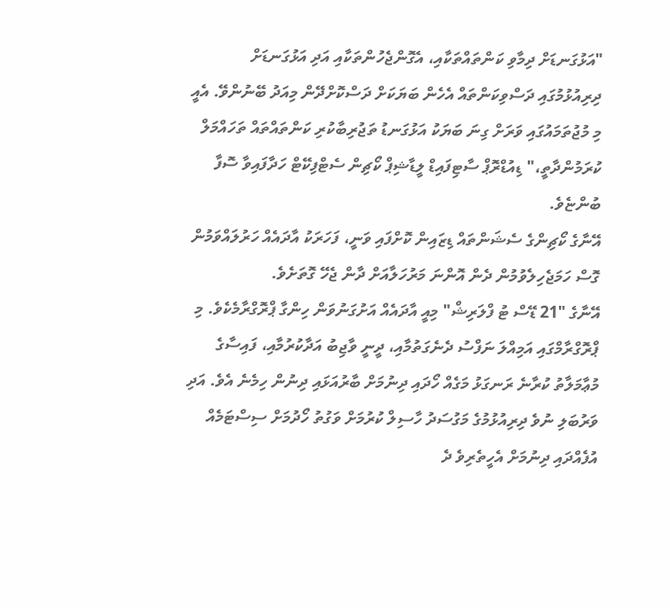"އަޅުގަނޑަށް ދިމާވި ކަންތައްތަކާއި، އެގޮންޖެހުންތަކާއި އަދި އަޅުގަނޑަށް ދިރިއުޅުމުގައި ދަސްވިކަންތައް އެހެން ބަޔަކަށް ދަސްކޮށްދޭން މިއަދު ބޭނުންވޭ. އެއީ މި މުޖުތަމައުގައި ވަރަށް ގިނަ ބަޔަކު އަޅުގަނޑު ތަޖުރިބާކުރި ކަންތައްތައް ތަހައްމަލް ކުރަމުންދާތީ،" ޑިއުޑްރޮޕް ސާޓިފައިޑް ލީޑާޝިޕް ކޯޗިން ސެޓްފިކޭޓް ހަދާފައިވާ ސޮފާ ބުންޏެވެ.
އޭނާގެ ކޯޗިންގެ ސެޝަންތައް ޑިޒައިން ކޮށްފައި ވަނީ، ފަހަރަކު އާދައެއް ހަރުލައްވަމުން ގޮސް ހަމަޖެހިލެވުމުން ދެން އޮންނަ މަރުހަލާއަށް ދާން ޖެހޭ ގޮތަށެވެ.
އޭނާގެ "21 ޑޭސް ޓު ފްލަރިޝް" މިއީ އާދައެއް އަށުގަނުވަން ހިންގާ ޕްރޮގްރާމެކެވެ. މި ޕްރޮގްރާމްގައި އަމިއްލަ ނަފްސު ދެނެގަތުމާއި، ދީނީ ވާޖިބު އަދާކުރުމާއި، ފައިސާގެ މުޢާމަލާތު ކުރާނެ ރަނގަޅު މަގެއް ހޯދައި ދިނުމަށް ބާރުއަޅައި ދިނުން ހިމެނެ އެވެ. އަދި ވަރުބަލި ނުވެ ދިރިއުޅުމުގެ މަގުސަދު ހާސިލް ކުރުމަށް ވަގުތު ހޯދުމަށް ސިސްޓަމެއް އުފެއްދައި ދިނުމަށް އެހީތެރިވެ ދެ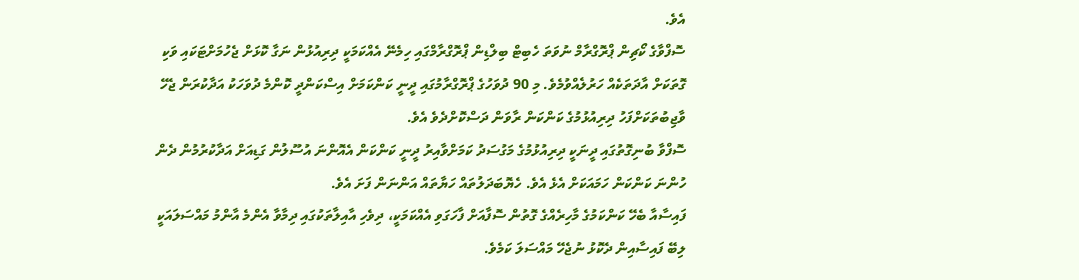އެވެ.
ސޮފްވާގެ ކޯޗިން ޕްރޮގްރާމް ނުވަތަ ހެބިޓް ބިލްޑިން ޕްރޮގްރާމްގައި ހިމެނޭ އެއްކަމަކީ ދިރިއުޅުން ނަގާ ކޮޅަށް ޖެހުމަށްޓަކައި ވަކި ގޮތަކަށް އާދަތަކެއް ހަރުލެއްވުމެވެ. މި 90 ދުވަހުގެ ޕްރޮގްރާމުގައި ދީނީ ކަންކަމަށް އިސްކަންދީ ކޮންމެ ދުވަހަކު އަދާކުރަން ޖެހޭ ވާޖިބުތަކަށްފަހު ދިރިއުޅުމުގެ ކަންކަން ރާވަން ދަސްކޮށްދެވެ އެވެ.
ސޮފްވާ ބުނިގޮތުގައި ދީނަކީ ދިރިއުޅުމުގެ މަގުސަދު ކަމަށްވާއިރު ދީނީ ކަންކަން އެއޮންނަ އުސޫލުން ގަޑިއަށް އަދާކުރުމުން ދެން ހުންނަ ކަންކަން ހަމައަކަށް އެޅެ އެވެ. ހެޔޮބަދަލުތައް ހަޔާތައް އަންނަން ފަށަ އެވެ.
ފައިސާއާ ބެހޭ ކަންކަމުގެ މާހިރެއްގެ ގޮތުން ސޮފާއަށް ފާހަގަވި އެއްކަމަކީ، ދިވެހި އާއިލާތަކުގައި ދިމާވާ އެންމެ އާންމު މައްސަލައަކީ ލިބޭ ފައިސާއިން ދެކޮޅު ނުޖެހޭ މައްސަލަ ކަމެވެ.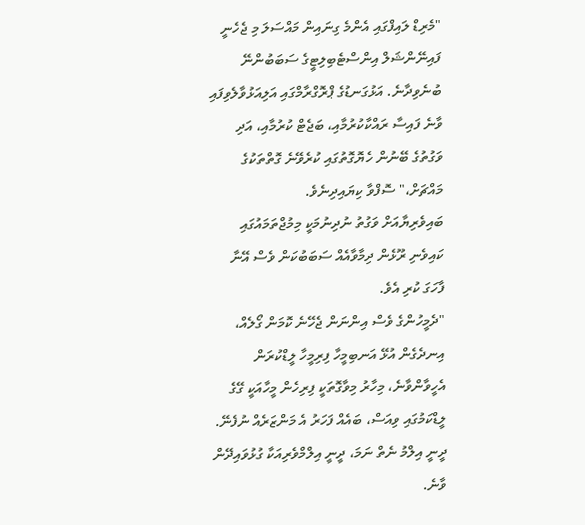"މެރިޑް ލައިފްގައި އެންމެ ގިނައިން މައްސަލަ މި ޖެހެނީ ފައިނޭންޝަލް އިންސްޓެބިލިޓީގެ ސަބަބުންނޭ ބުނެވިދާނެ. އަޅުގަނޑުގެ ޕްރޮގްރާމްގައި އަލިއަޅުވާލެވިފައި ވާނެ ފައިސާ ރައްކާކުރުމާއި، ބަޖެޓް ކުރުމާއި، އަދި ވަގުތުގެ ބޭނުން ހެޔޮގޮތުގައި ކުރެވޭނެ ގޮތްތަކުގެ މައްޗަށް،" ސޮފްވާ ކިޔައިދިނެވެ.
ބައިވެރިޔާއަށް ވަގުތު ނުދިނުމަކީ މިމުޖްތަމައުގައި ކައިވެނި ރޫޅެން ދިމާވާއެއް ސަބަބުކަން ވެސް އޭނާ ފާހަގަ ކުރި އެވެ.
"ދެމީހުންގެ ވެސް އިންނަން ޖެހޭނެ ކޮމަން ގޯލެއް، އިނދެގެން އުޅޭ އަނބިމީހާ ފިރިމީހާ ލީޑްކުރަން އެހީވާންވާނެ، މިހާރު މިވާގޮތަކީ ފިރިހެން މީހާއަކީ ގޭގެ ލީޑްކަމުގައި ވިއަސް، ބައެއް ފަހަރު އެ މަންޒަރެއް ނުފެނޭ. ދީނީ އިލްމު ނެތް ނަމަ، ދީނީ އިލްމްވެރިއަކާ ގުޅުވައިދޭން ވާނެ.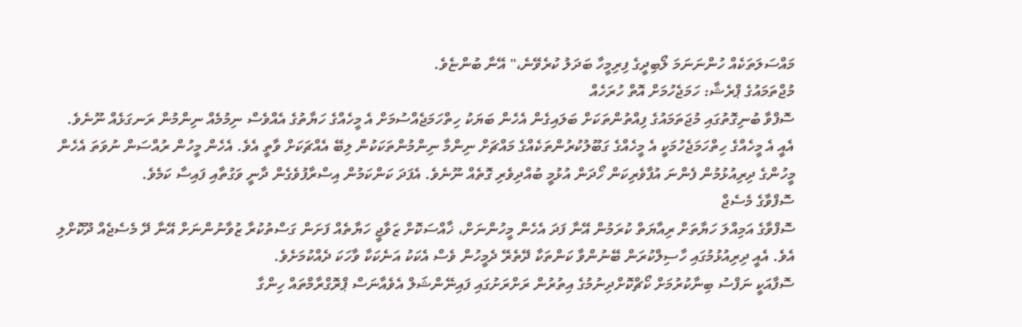މައްސަލަތަކެއް ހުންނަނަމަ ލޯބިދީގެ ފިރިމީހާ ބަދަލު ކުރެވޭނެ،" އޭނާ ބުންޏެވެ.
މުޖްތަމައުގެ ޕްރެޝާ: ހަމަޖެހުމަށް އޮތް ހުރަހެއް
ސޮފްވާ ބުނިގޮތުގައި މުޖަތަމައުގެ ފިއްތުންތަކަށް ބަލައިގެން އެހެން ބަޔަކު ހިތްހަމަޖެއްސުމަށް އެ މީހެއްގެ ހަޔާތުގެ އެއްވެސް ނިމުމެއް ނިންމުން ރަނގަޅެއް ނޫނެވެ. އެއީ އެ މީހެއްގެ ހިތްހަމަޖެހުމަކީ އެ މީހެއްގެ ގަބޫލުކުރުންތަކެއްގެ މައްޗަށް ނިންމާ ނިންމުންތަކަކުން ލިބޭ އެއްޗަކަށް ވާތީ އެވެ. އެހެން މީހުން ރުއްސަން ނުވަތަ އެހެން މީހުންގެ ދިރިއުޅުމުން ފެންނަ އުފާވެރިކަން ހޯދަން އުޅުމީ ބުއްދިވެރި ގޮތެއް ނޫނެވެ. އެފަދަ ކަންކަމުން އިސްރާފުވެގެން ދާނީ ވަގުތާއި ފައިސާ ކަމެވެ.
ސޮފްވާގެ މެސެޖް
ސޮފްވާގެ އަމިއްލަ ހަޔާތަށް ރިއާޔަތް ކުރަމުން އޭނާ ފަދަ އެހެން މީހުންނަށް، ޚާއްސަކޮށް ޒަވާޖީ ހަޔާތެއް ފަށަން ގަސްތުކުރާ ޒުވާނުންނަށް އޭނާ ދޭ މެސެޖެއް ދޫކޮށްލި އެވެ. އެއީ ދިރިއުޅުމުގައި ހާސިލްކުރަން ބޭނުންވާ ކަންތަކާ ދޭތެރޭ ދެމީހުން ވެސް އެކަކު އަނެކަކާ ވާހަކަ ދެއްކުމަށެވެ.
ސޮފާއަކީ ނަފްސު ބިނާކުރުމަށް ކޯޗްކޮށްދިނުމުގެ އިތުރުން ރަށްރަށުގައި ފައިނޭންޝަލް އެވެއާނަސް ޕްރޮގްރާމްތައް ހިންގާ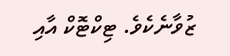ޒުވާނެކެވެ. ޓިކްޓޮކް އާއި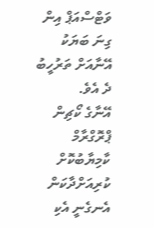ވަޓްސްއަޕް އިން ގިނަ ބަޔަކު އޭނާއަށް ތަރުހީބު ދެ އެވެ.
އޭނާގެ ކޯޗިން ޕްރޮގްރާމް ކާމިޔާބުކޮށް ކުރިއަށްދާކަން އެނގެނީ އެކި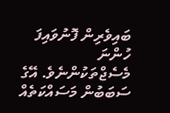ބައިވެރިން ފޮނުވައިފަ ހުންނަ މެސެޖްތަކުންނެވެ. އޭގެ ސަބަބުން މަސައްކަތެއް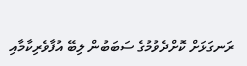ރަނގަޅަށް ކޮށްދެވުމުގެ ސަބަބުން ލިބޭ އުފާވެރިކާމާއި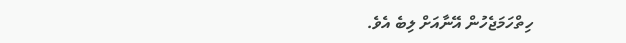ހިތްހަމަޖެހުން އޭނާއަށް ލިބެ އެވެ.